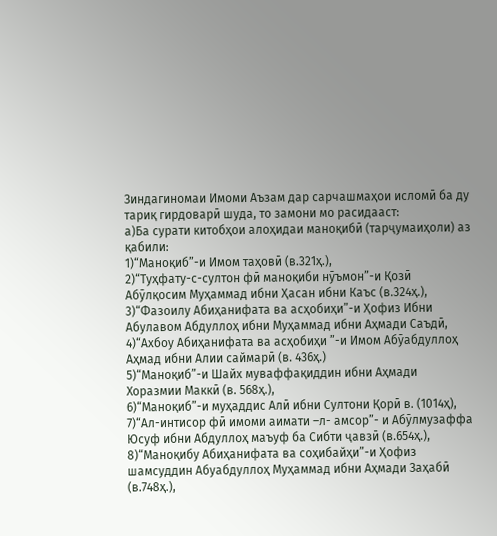Зиндагиномаи Имоми Аъзам дар сарчашмаҳои исломӣ ба ду тариқ гирдоварӣ шуда, то замони мо расидааст:
а)Ба сурати китобҳои алоҳидаи маноқибӣ (тарҷумаиҳоли) аз қабили:
1)“Маноқиб”-и Имом таҳовӣ (в.321ҳ.),
2)“Туҳфату-с-султон фӣ маноқиби нӯъмон”-и Қозӣ Абӯлқосим Муҳаммад ибни Ҳасан ибни Каъс (в.324ҳ.),
3)“Фазоилу Абиҳанифата ва асҳобиҳи”-и Ҳофиз Ибни Абулавом Абдуллоҳ ибни Муҳаммад ибни Аҳмади Саъдӣ,
4)“Ахбоу Абиҳанифата ва асҳобиҳи ”-и Имом Абӯабдуллоҳ Аҳмад ибни Алии саймарӣ (в. 436ҳ.)
5)“Маноқиб”-и Шайх муваффақиддин ибни Аҳмади Хоразмии Маккӣ (в. 568ҳ.),
6)“Маноқиб”-и муҳаддис Алӣ ибни Султони Қорӣ в. (1014ҳ),
7)“Ал-интисор фӣ имоми аимати –л- амсор”- и Абӯлмузаффа Юсуф ибни Абдуллоҳ маъуф ба Сибти ҷавзӣ (в.654ҳ.),
8)“Маноқибу Абиҳанифата ва соҳибайҳи”-и Ҳофиз шамсуддин Абуабдуллоҳ Муҳаммад ибни Аҳмади Заҳабӣ (в.748ҳ.),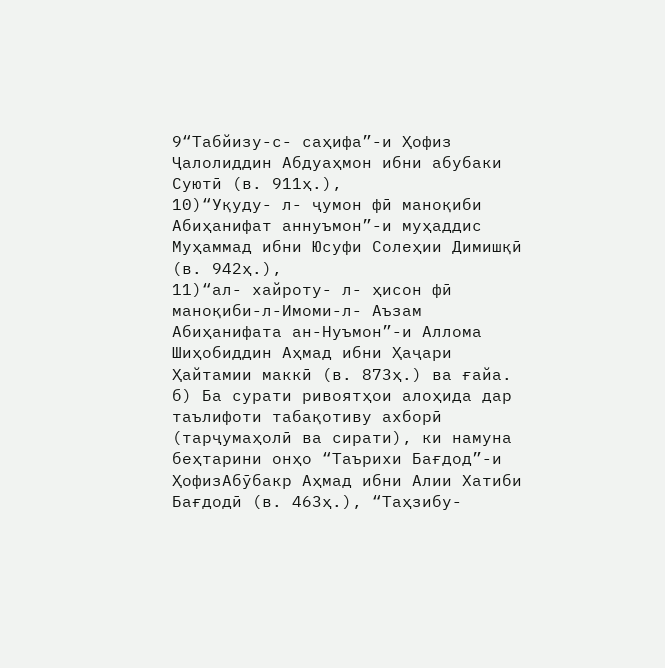9“Табйизу-с- саҳифа”-и Ҳофиз Ҷалолиддин Абдуаҳмон ибни абубаки Суютӣ (в. 911ҳ.),
10)“Уқуду- л- ҷумон фӣ маноқиби Абиҳанифат аннуъмон”-и муҳаддис Муҳаммад ибни Юсуфи Солеҳии Димишқӣ (в. 942ҳ.),
11)“ал- хайроту- л- ҳисон фӣ маноқиби-л-Имоми-л- Аъзам Абиҳанифата ан-Нуъмон”-и Аллома Шиҳобиддин Аҳмад ибни Ҳаҷари Ҳайтамии маккӣ (в. 873ҳ.) ва ғайа.
б) Ба сурати ривоятҳои алоҳида дар таълифоти табақотиву ахборӣ (тарҷумаҳолӣ ва сирати), ки намуна беҳтарини онҳо “Таърихи Бағдод”-и ҲофизАбӯбакр Аҳмад ибни Алии Хатиби Бағдодӣ (в. 463ҳ.), “Таҳзибу-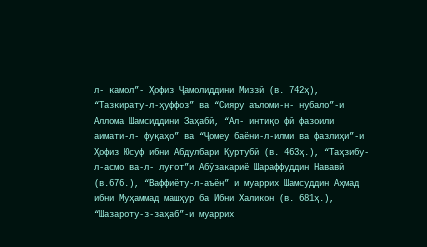л- камол”- Ҳофиз Ҷамолиддини Миззӣ (в. 742ҳ), “Тазкирату-л-ҳуффоз” ва “Сияру аъломи-н- нубало”-и Аллома Шамсиддини Заҳабӣ, “Ал- интиқо фӣ фазоили аимати-л- фуқаҳо” ва “Ҷомеу баёни-л-илми ва фазлиҳи”-и Ҳофиз Юсуф ибни Абдулбари Қуртубӣ (в. 463ҳ.), “Таҳзибу-л-асмо ва-л- луғот”и Абӯзакариё Шараффуддин Нававӣ (в.676.), “Ваффиёту-л-аъён” и муаррих Шамсуддин Аҳмад ибни Муҳаммад машҳур ба Ибни Халикон (в. 681ҳ.), “Шазароту-з-заҳаб”-и муаррих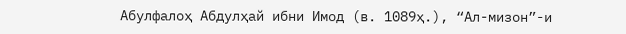Абулфалоҳ Абдулҳай ибни Имод (в. 1089ҳ.), “Ал-мизон”-и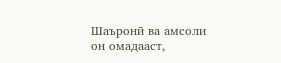Шаъронӣ ва амсоли он омадааст,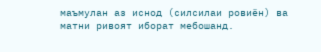маъмулан аз иснод (силсилаи ровиён) ва матни ривоят иборат мебошанд.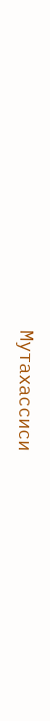Мутахассиси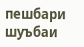пешбари шуъбаи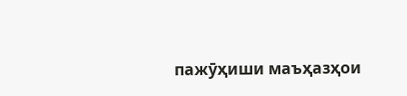пажӯҳиши маъҳазҳои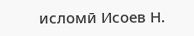исломӣ Исоев Н.